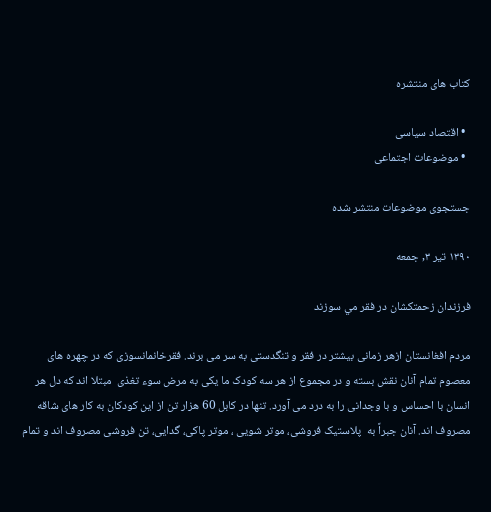کتاب های منتشره

  • اقتصاد سیاسی
  • موضوعات اجتماعی

جستجوی موضوعات منتشر شده

۱۳۹۰ تیر ۳, جمعه

فرزندان زحمتكشان در فقر مي سوزند

مردم افغانستان ازهر زمانی بیشتر در فقر و تنگدستی به سر می برند. فقرخانمانسوزی که در چهره های معصوم تمام آنان نقش بسته و در مجموع از هر سه کودک ما یکی به مرض سوء تغذی  مبتلا اند که دل هر انسان با احساس و با وجدانی را به درد می آورد. تنها در کابل 60 هزار تن از این کودکان به کار های شاقه مصروف اند. آنان جبراً به  پلاستیک فروشی، موتر شویی ، موتر پاکی، گدایی، تن فروشی مصروف اند و تمام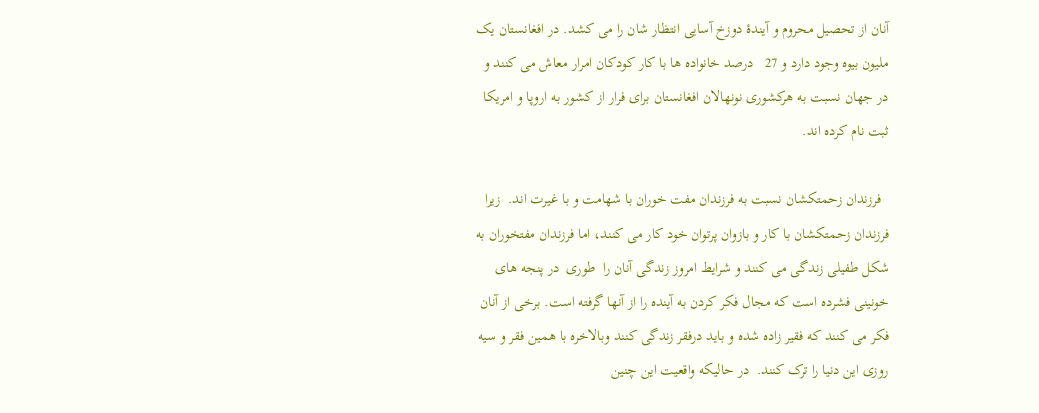آنان از تحصیل محروم و آیندۀ دوزخ آسایی انتظار شان را می کشد. در افغانستان یک ملیون بیوه وجود دارد و 27   درصد خانواده ها با کار کودکان امرار معاش می کنند و در جهان نسبت به هرکشوری نونهالان افغانستان برای فرار از کشور به اروپا و امریکا ثبت نام کرده اند.

  فرزندان زحمتکشان نسبت به فرزندان مفت خوران با شهامت و با غیرت اند.  زیرا فرزندان زحمتکشان با کار و بازوان پرتوان خود کار می کنند، اما فرزندان مفتخوران به شکل طفیلی زندگی می کنند و شرایط امروز زندگی آنان را  طوری  در پنجه های خونینی فشرده است که مجال فکر کردن به آینده را از آنها گرفته است. برخی از آنان فکر می کنند که فقیر زاده شده و باید درفقر زندگی کنند وبالاخره با همین فقر و سیه روزی این دنیا را ترک کنند.  در حالیکه واقعیت این چنین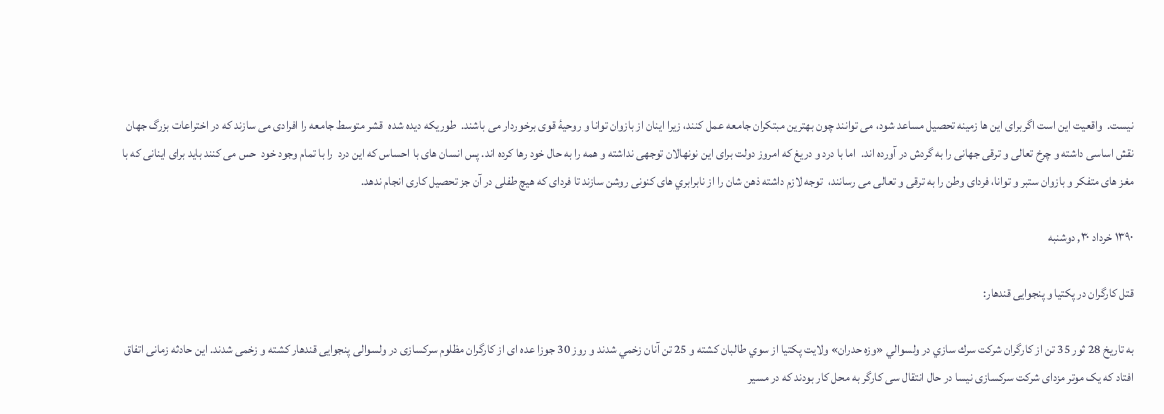نیست.  واقعیت این است اگربرای این ها زمینه تحصیل مساعد شود، می توانند چون بهترین مبتکران جامعه عمل کنند، زیرا اینان از بازوان توانا و روحیۀ قوی برخوردار می باشند.  طوریکه دیده شده  قشر متوسط جامعه را افرادی می سازند که در اختراعات بزرگ جهان نقش اساسی داشته و چرخ تعالی و ترقی جهانی را به گردش در آورده اند.  اما با درد و دریغ که امروز دولت برای این نونهالان توجهی نداشته و همه را به حال خود رها کرده اند. پس انسان های با احساس که این درد  را با تمام وجود خود  حس می کنند باید برای اینانی که با مغز های متفکر و بازوان ستبر و توانا، فردای وطن را به ترقی و تعالی می رسانند،  توجه لازم داشته ذهن شان را از نابرابري های کنونی روشن سازند تا فردای که هیچ طفلی در آن جز تحصیل کاری انجام ندهد.

۱۳۹۰ خرداد ۳۰, دوشنبه

قتل کارگران در پكتيا و پنجوایی قندهار:

به تاريخ 28 ثور 35 تن از كارگران شركت سرك سازي در ولسوالي «وزه حدران» ولايت پكتيا از سوي طالبان كشته و 25 تن آنان زخمي شدند و روز 30 جوزا عده ای از کارگران مظلوم سرکسازی در ولسوالی پنجوایی قندهار کشته و زخمی شدند. این حادثه زمانی اتفاق افتاد که یک موتر مزدای شرکت سرکسازی نیسا در حال انتقال سی کارگر به محل کار بودند که در مسیر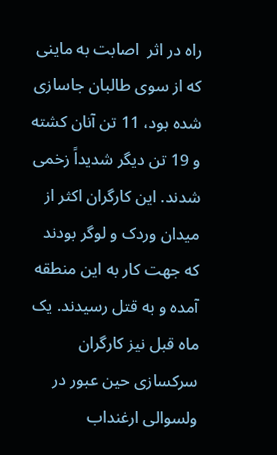راه در اثر  اصابت به ماینی که از سوی طالبان جاسازی شده بود، 11 تن آنان کشته و 19 تن دیگر شدیداً زخمی شدند. این کارگران اکثر از میدان وردک و لوگر بودند که جهت کار به این منطقه آمده و به قتل رسیدند. یک ماه قبل نیز کارگران سرکسازی حین عبور در ولسوالی ارغنداب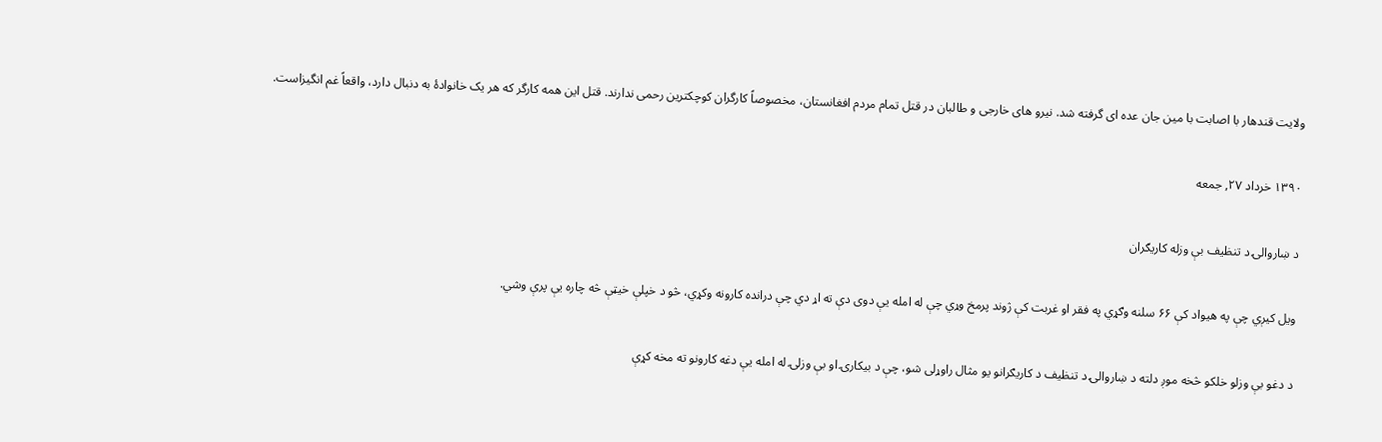ولایت قندهار با اصابت با مین جان عده ای گرفته شد. نیرو های خارجی و طالبان در قتل تمام مردم افغانستان، مخصوصاً کارگران کوچکترین رحمی ندارند. قتل این همه کارگر که هر یک خانوادۀ به دنبال دارد، واقعاً غم انگیزاست.

۱۳۹۰ خرداد ۲۷, جمعه

د ښاروالۍ د تنظیف بې وزله کاریګران

ویل کیږي چې په هیواد کې ۶۶ سلنه وګړي په فقر او غربت کې ژوند پرمخ وړي چې له امله یې دوی دې ته اړ دي چې درانده کارونه وکړي، څو د خپلې خیټې څه چاره یې پرې وشي.

د دغو بې وزلو خلکو څخه موږ دلته د ښاروالۍ د تنظیف د کاریګرانو یو مثال راوړلی شو، چې د بیکارۍ او بې وزلۍ له امله یې دغه کارونو ته مخه کړې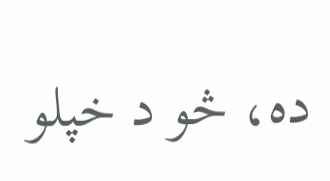ده، څو د خپلو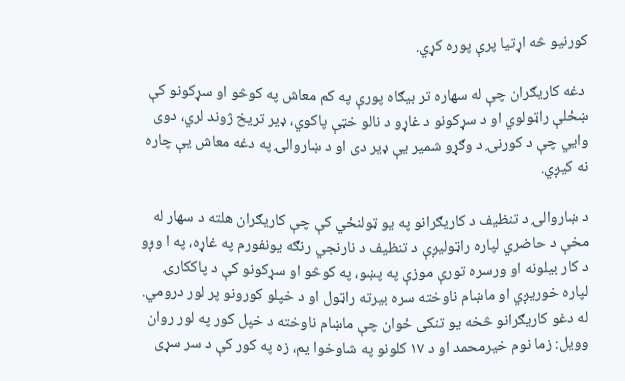کورنیو څه اړتیا پرې پوره کړي.

 دغه کاریګران چې له سهاره تر بیګاه پورې په کم معاش په کوڅو او سړکونو کې ښځلې راټولوي او د سړکونو د غاړو د نالو خټې پاکوي، ډیر تریخ ژوند لري، دوی وایي چې د کورنۍ د وګړو شمیر یې ډیر دی او د ښاروالۍ په دغه معاش یې چاره نه کیږي.

د ښاروالۍ د تنظیف د کاریګرانو په یو ټولنځي کې چې کاریګران هلته د سهار له مخې د حاضري لپاره راټولیږې د تنظیف د نارنجي رنګه یونفورم په غاړه، په ا وږو د کار بیلونه او ورسره تورې موزې په پښو، په کوڅو او سړکونو کې د پاککارۍ لپاره خوریږي او ماښام ناوخته سره بیرته راټول او د خپلو کورونو پر لور درومي.
له دغو کاریګرانو څخه یو تنکی ځوان چې ماښام ناوخته د خپل کور په لور روان وویل: زما نوم خیرمحمد او د ۱۷ کلونو په شاوخوا یم، زه په کور کې د سر سړی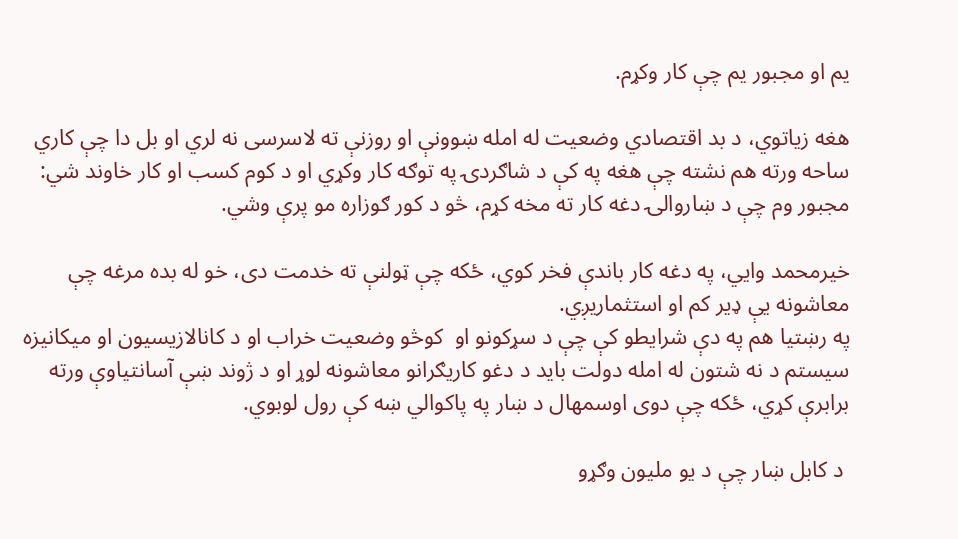یم او مجبور یم چې کار وکړم.

هغه زیاتوي، د بد اقتصادي وضعیت له امله ښوونې او روزنې ته لاسرسی نه لري او بل دا چې کاري ساحه ورته هم نشته چې هغه په کې د شاګردۍ په توګه کار وکړي او د کوم کسب او کار خاوند شي: مجبور وم چې د ښاروالۍ دغه کار ته مخه کړم، څو د کور ګوزاره مو پرې وشي.

خیرمحمد وایي، په دغه کار باندې فخر کوي، ځکه چې ټولنې ته خدمت دی، خو له بده مرغه چې معاشونه یې ډیر کم او استثماریږي.
په رښتیا هم په دې شرایطو کې چې د سړکونو او  کوڅو وضعیت خراب او د کانالازیسیون او میکانیزه سیستم د نه شتون له امله دولت باید د دغو کاریګرانو معاشونه لوړ او د ژوند ښې آسانتیاوې ورته برابرې کړي، ځکه چې دوی اوسمهال د ښار په پاکوالي ښه کې رول لوبوي.

 د کابل ښار چې د یو ملیون وګړو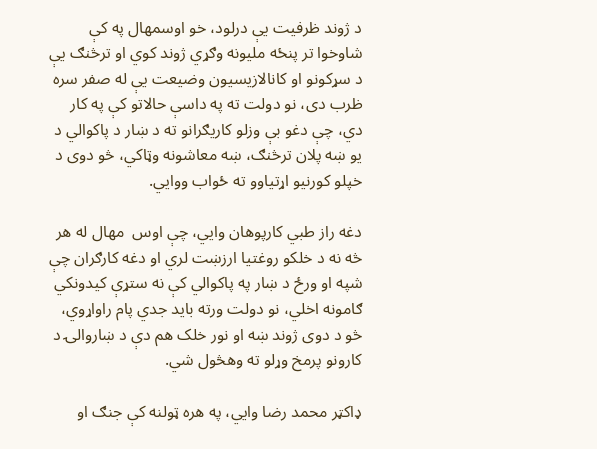د ژوند ظرفیت یې درلود، خو اوسمهال په کې شاوخوا تر پنځه ملیونه وګړي ژوند کوي او ترڅنګ یې د سړکونو او کانالازیسیون وضیعت یې له صفر سره ظرب دی، نو دولت ته په داسې حالاتو کې په کار دي، چې دغو بې وزلو کاریګرانو ته د ښار د پاکوالي د یو ښه پلان ترڅنګ، ښه معاشونه وټاکي، څو دوی د خپلو کورنیو اړتیاوو ته ځواب ووایي.

دغه راز طبي کارپوهان وایي، چې اوس  مهال له هر څه نه د خلکو روغتیا ارزښت لري او دغه کارګران چې شپه او ورځ د ښار په پاکوالي کې نه ستړې کیدونکي ګامونه اخلي، نو دولت ورته باید جدي پام راواړوي، څو د دوی ژوند ښه او نور خلک هم دې د ښاروالۍ د کارونو پرمخ وړلو ته وهڅول شي.

ډاکټر محمد رضا وایي، په هره ټولنه کې جنګ او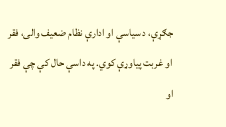جګړې، د سیاسې او ادارې نظام ضعیف والی، فقر او غربت پیاوړې کوي. په داسې حال کې چې فقر او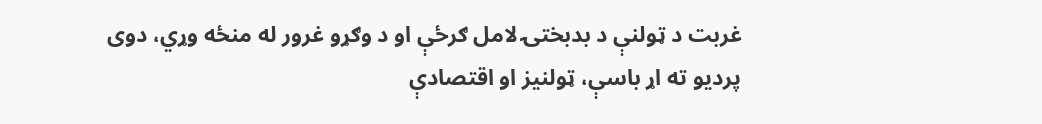غربت د ټولنې د بدبختۍ لامل ګرځې او د وګړو غرور له منځه وړي، دوی پردیو ته اړ باسې، ټولنیز او اقتصادې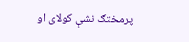پرمختګ نشې کولای او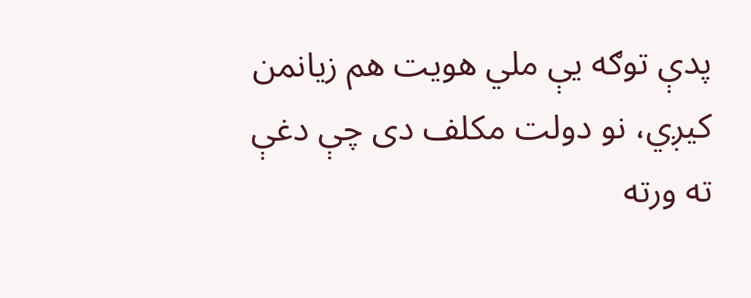پدې توګه یې ملي هویت هم زیانمن کیږي، نو دولت مکلف دی چې دغې ته ورته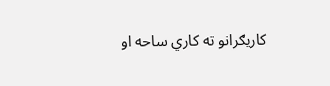کاریګرانو ته کاري ساحه او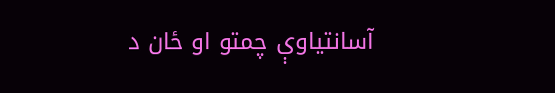آسانتیاوې چمتو او ځان د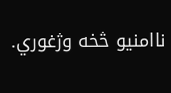ناامنیو څخه وژغوري.